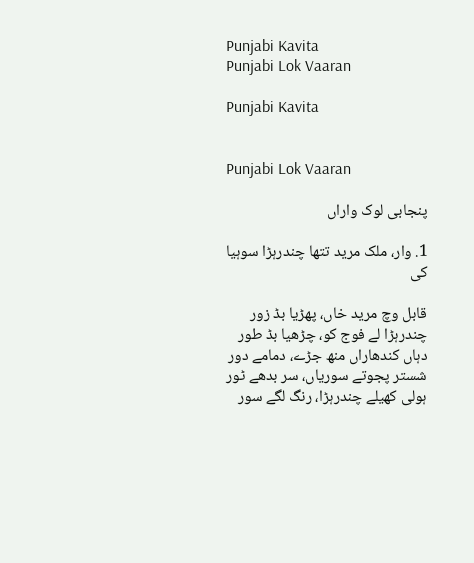Punjabi Kavita
Punjabi Lok Vaaran

Punjabi Kavita


Punjabi Lok Vaaran

پنجابی لوک واراں

1. وار، ملک مرید تتھا چندرہڑا سوہیا کی

قابل وچ مرید خاں، پھڑیا بڈ زور
چندرہڑا لے فوج کو، چڑھیا بڈ طور
دہاں کندھاراں منھ جڑے، دمامے دور
شستر پجوتے سوریاں، سر بدھے ٹور
ہولی کھیلے چندرہڑا، رنگ لگے سور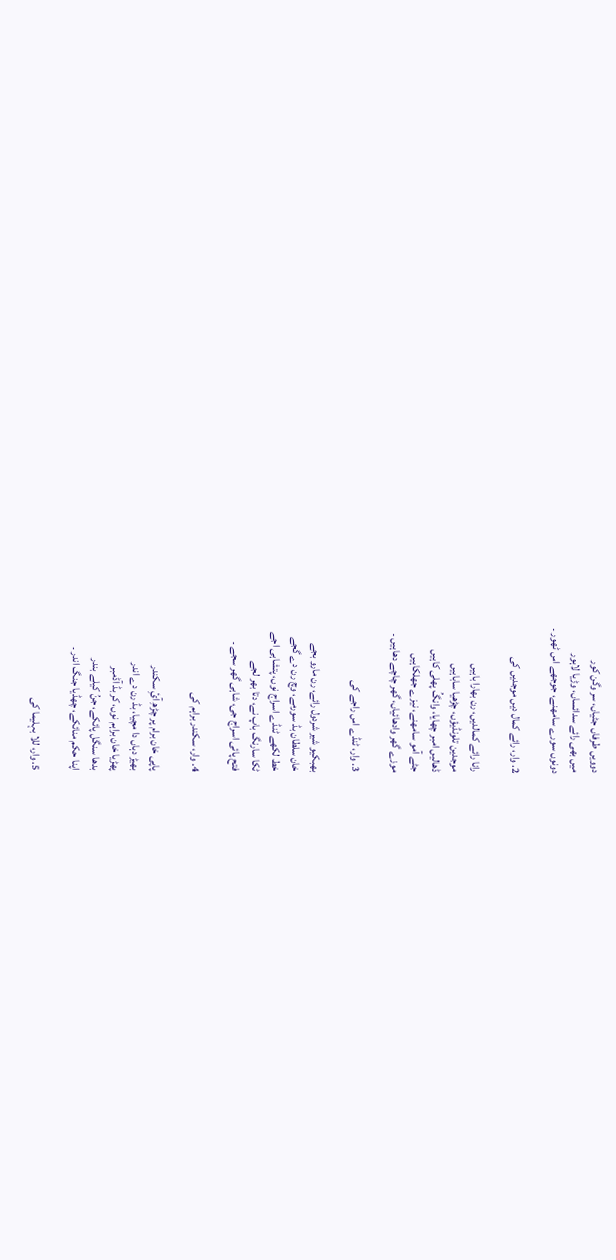دوویں طرفاں جٹیاں، سر وگن کور
میں بھی رائے سدائساں، وڑیا لاہور
دونوں سورے سامھنے، جوجھے اس ٹھور ۔

2. وار، رائے کمال دیں موجدیں کی

رانا رائے کمالدیں، رن بھارا باہیں
موجدین تلونڈیؤں، چڑھیا ساباہیں
ڈھالیں امبر چھایا، وانگُ پھلی کاہیں
جٹے آمو سامھنے، نیزے جھلکاہیں
موزے گھر وادھائیاں، گھر چاچے دھاہیں ۔

3. وار، ٹنڈے اس راجے کی

بھبکیو شیر شردول رائے، رن مارو بجے
خان سلطان بڈ سورمے، وچ رن دے گجے
خط لکھے ٹنڈے اسراج نوں، پتشاہی اجے
ٹکا سارنگ باپ نے، دتا بھر لجے
فتح پائی اسراج جی، شاہی گھر سجے ۔

4. وار، سکندر براہم کی

پاپی خان برام پر چڑھِ آئِ سکندر
بھیڑ دہاں دا مچیا، بڈ رن دے اندر
پھڑیا خان براہم نوں، کر بڈ آڈمبر
بدھا سنگل پائکے، جنُ کیلے بندر
اپنا حکم منائکے، چھڈیا جنگ اندر ۔

5. وار، للا بہلیما کی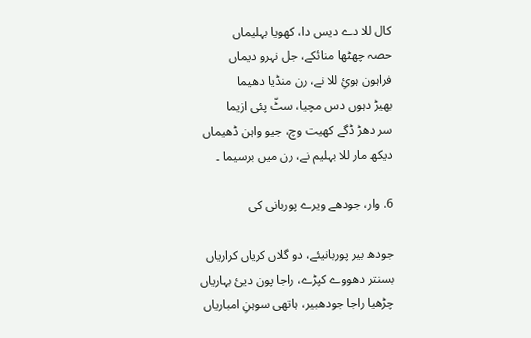کال للا دے دیس دا، کھویا بہلیماں
حصہ چھٹھا منائکے، جل نہرو دیماں
فراہون ہوئِ للا نے، رن منڈیا دھیما
بھیڑ دہوں دس مچیا، سٹّ پئی ازیما
سر دھڑ ڈگے کھیت وچ، جیو واہن ڈھیماں
دیکھ مار للا بہلیم نے، رن میں برسیما ۔

6. وار، جودھے ویرے پوربانی کی

جودھ بیر پوربانیئے، دو گلاں کریاں کراریاں
بسنتر دھووے کپڑے، راجا پون دیئ بہاریاں
چڑھیا راجا جودھبیر، ہاتھی سوہنِ امباریاں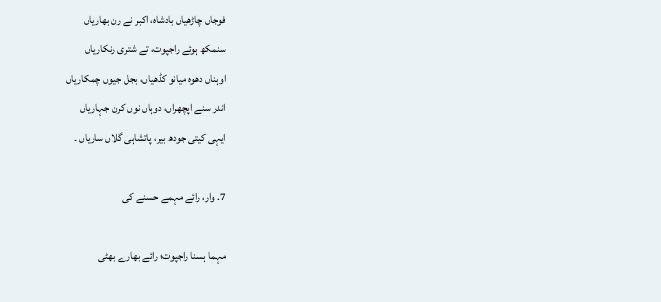فوجاں چاڑھیاں بادشاہ، اکبر نے رن بھاریاں
سنمکھ ہوئے راجپوت، تے شتری رنکاریاں
اوہناں دھوہ میانو کڈھیاں، بجل جیوں چمکاریاں
اندر سنے اپچھراں، دوہاں نوں کرن جہاریاں
ایہی کیتی جودھ بیر، پاتشاہی گلاں ساریاں ۔

7. وار، رائے مہمے حسنے کی

مہما ہسنا راجپوت؛ رائے بھارے بھٹی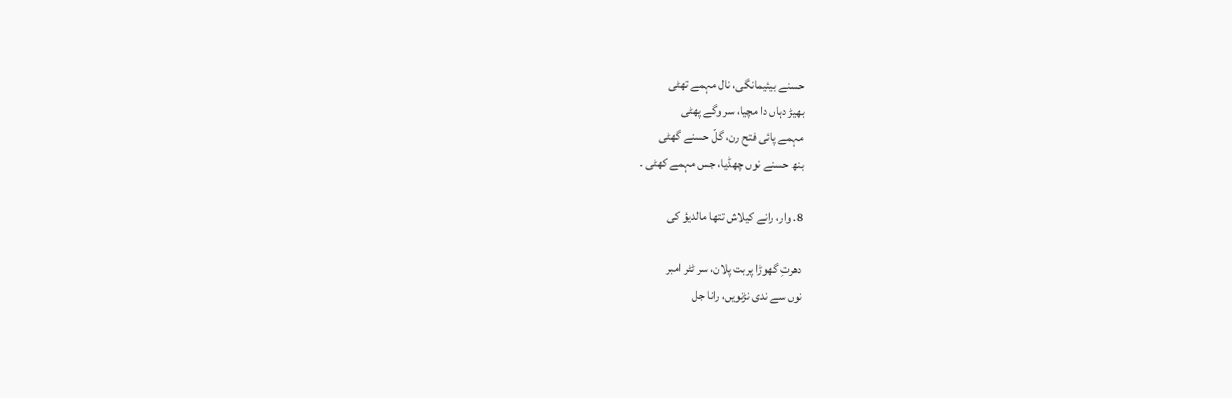حسنے بیئیمانگی، نال مہمے تھٹی
بھیڑ دہاں دا مچیا، سر وگے پھٹی
مہمے پائی فتح رن، گلّ حسنے گھٹی
بنھ حسنے نوں چھڈیا، جس مہمے کھٹی ۔

8. وار، رانے کیلاش تتھا مالدیؤ کی

دھرتِ گھوڑا پربت پلان، سر ٹٹر امبر
نوں سے ندی نڑنویں، رانا جل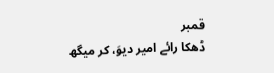قمبر
ڈھکا رائے امیر دیوَ، کر میگھ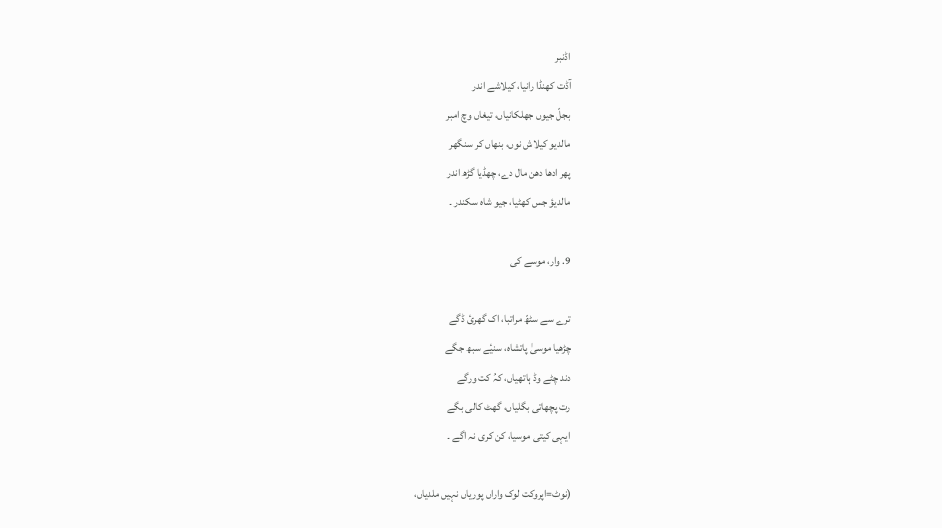اڈنبر
آڈت کھنڈا رانیا، کیلاشے اندر
بجلّ جیوں جھلکانیاں، تیغاں وچ امبر
مالدیو کیلاش نوں، بنھاں کر سنگھر
پھر ادھا دھن مال دے، چھڈیا گڑھ اندر
مالدیؤ جس کھٹیا، جیو شاہ سکندر ۔

9. وار، موسے کی

ترے سے سٹھّ مراتبا، اک گھرئ ڈگے
چڑھیا موسیٰ پاتشاہ، سنیٔے سبھ جگے
دند چٹے وڈ ہاتھیاں، کہُ کت ورگے
رت پچھاتی بگلیاں، گھٹ کالی بگے
ایہی کیتی موسیا، کن کری نہ اگے ۔

(نوٹ=اپروکت لوک واراں پوریاں نہیں ملدیاں،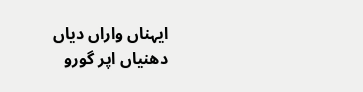ایہناں واراں دیاں دھنیاں اپر گورو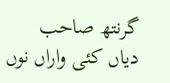گرنتھ صاحب
دیاں کئی واراں نوں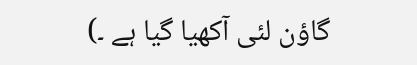گاؤن لئی آکھیا گیا ہے ۔)